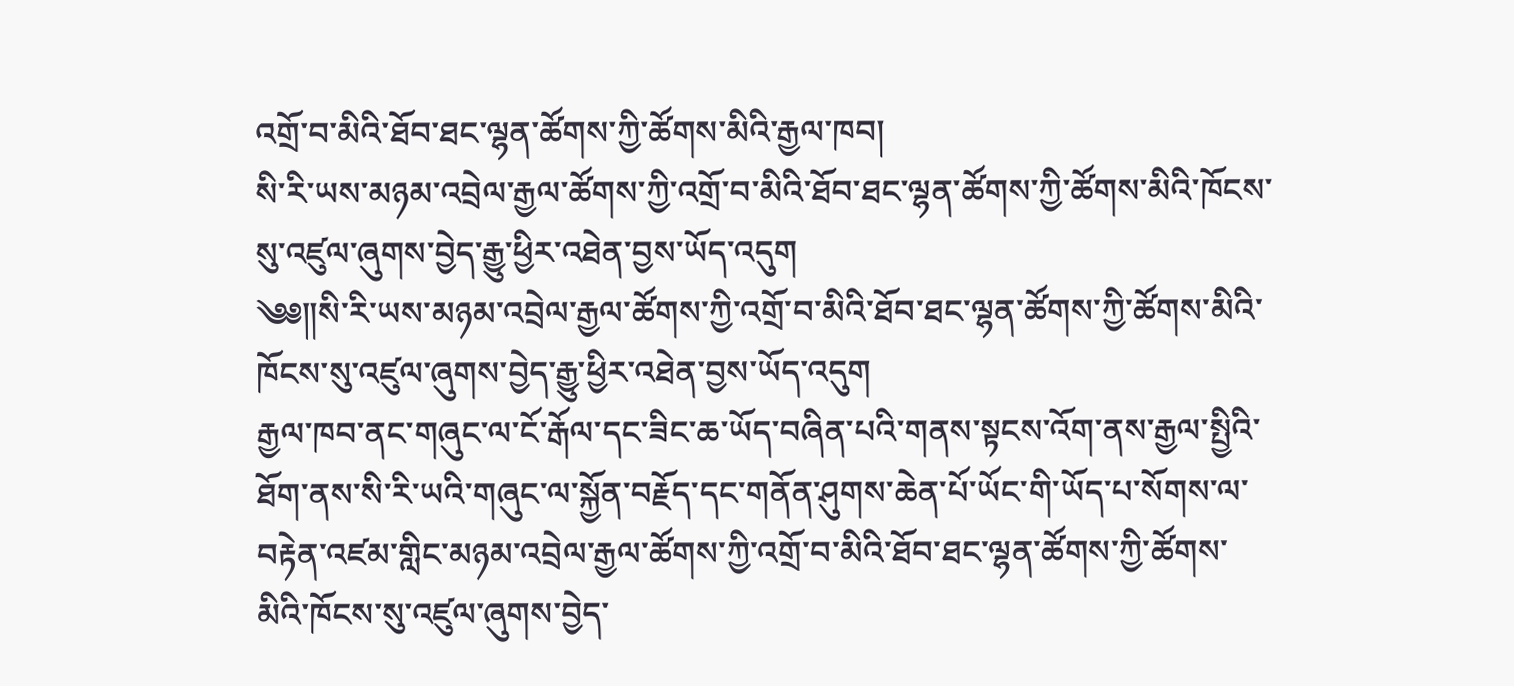འགྲོ་བ་མིའི་ཐོབ་ཐང་ལྷན་ཚོགས་ཀྱི་ཚོགས་མིའི་རྒྱལ་ཁབ།
སི་རི་ཡས་མཉམ་འབྲེལ་རྒྱལ་ཚོགས་ཀྱི་འགྲོ་བ་མིའི་ཐོབ་ཐང་ལྷན་ཚོགས་ཀྱི་ཚོགས་མིའི་ཁོངས་སུ་འཛུལ་ཞུགས་བྱེད་རྒྱུ་ཕྱིར་འཐེན་བྱས་ཡོད་འདུག
༄༅༎སི་རི་ཡས་མཉམ་འབྲེལ་རྒྱལ་ཚོགས་ཀྱི་འགྲོ་བ་མིའི་ཐོབ་ཐང་ལྷན་ཚོགས་ཀྱི་ཚོགས་མིའི་ཁོངས་སུ་འཛུལ་ཞུགས་བྱེད་རྒྱུ་ཕྱིར་འཐེན་བྱས་ཡོད་འདུག
རྒྱལ་ཁབ་ནང་གཞུང་ལ་ངོ་རྒོལ་དང་ཟིང་ཆ་ཡོད་བཞིན་པའི་གནས་སྟངས་འོག་ནས་རྒྱལ་སྤྱིའི་ཐོག་ནས་སི་རི་ཡའི་གཞུང་ལ་སྐྱོན་བརྗོད་དང་གནོན་ཤུགས་ཆེན་པོ་ཡོང་གི་ཡོད་པ་སོགས་ལ་བརྟེན་འཛམ་གླིང་མཉམ་འབྲེལ་རྒྱལ་ཚོགས་ཀྱི་འགྲོ་བ་མིའི་ཐོབ་ཐང་ལྷན་ཚོགས་ཀྱི་ཚོགས་མིའི་ཁོངས་སུ་འཛུལ་ཞུགས་བྱེད་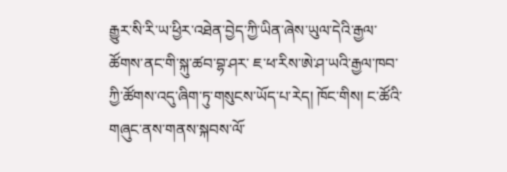རྒྱུར་སི་རི་ཡ་ཕྱིར་འཐེན་བྱེད་ཀྱི་ཡིན་ཞེས་ཡུལ་དེའི་རྒྱལ་ཚོགས་ནང་གི་སྐུ་ཚབ་བྷ་ཤར་ ཇ་ཕ་རིས་ཨེ་ཤ་ཡའི་རྒྱལ་ཁབ་ཀྱི་ཚོགས་འདུ་ཞིག་ཏུ་གསུངས་ཡོད་པ་རེད། ཁོང་གིས། ང་ཚོའི་གཞུང་ནས་གནས་སྐབས་ལོ་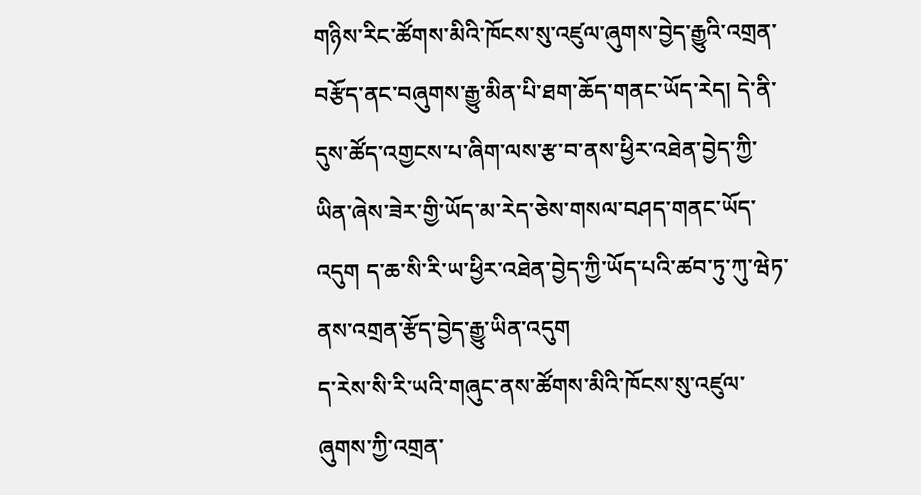གཉིས་རིང་ཚོགས་མིའི་ཁོངས་སུ་འཛུལ་ཞུགས་བྱེད་རྒྱུའི་འགྲན་བརྩོད་ནང་བཞུགས་རྒྱུ་མིན་པི་ཐག་ཆོད་གནང་ཡོད་རེད། དེ་ནི་དུས་ཚོད་འགྱངས་པ་ཞིག་ལས་རྩ་བ་ནས་ཕྱིར་འཐེན་བྱེད་ཀྱི་ཡིན་ཞེས་ཟེར་གྱི་ཡོད་མ་རེད་ཅེས་གསལ་བཤད་གནང་ཡོད་འདུག ད་ཆ་སི་རི་ཡ་ཕྱིར་འཐེན་བྱེད་ཀྱི་ཡོད་པའི་ཚབ་ཏུ་ཀུ་ཝེཏ་ནས་འགྲན་རྩོད་བྱེད་རྒྱུ་ཡིན་འདུག
ད་རེས་སི་རི་ཡའི་གཞུང་ནས་ཚོགས་མིའི་ཁོངས་སུ་འཛུལ་ཞུགས་ཀྱི་འགྲན་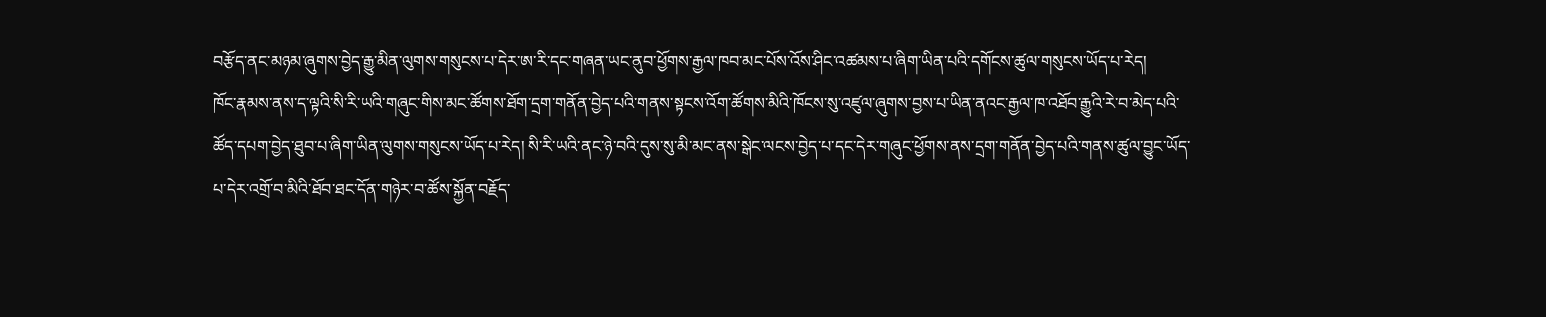བརྩོད་ནང་མཉམ་ཞུགས་བྱེད་རྒྱུ་མིན་ལུགས་གསུངས་པ་དེར་ཨ་རི་དང་གཞན་ཡང་ནུབ་ཕྱོགས་རྒྱལ་ཁབ་མང་པོས་འོས་ཤིང་འཚམས་པ་ཞིག་ཡིན་པའི་དགོངས་ཚུལ་གསུངས་ཡོད་པ་རེད།
ཁོང་རྣམས་ནས་ད་ལྟའི་སི་རི་ཡའི་གཞུང་གིས་མང་ཚོགས་ཐོག་དྲག་གནོན་བྱེད་པའི་གནས་སྟངས་འོག་ཚོགས་མིའི་ཁོངས་སུ་འཛུལ་ཞུགས་བྱས་པ་ཡིན་ནའང་རྒྱལ་ཁ་འཐོབ་རྒྱུའི་རེ་བ་མེད་པའི་ཚོད་དཔག་བྱེད་ཐུབ་པ་ཞིག་ཡིན་ལུགས་གསུངས་ཡོད་པ་རེད། སི་རི་ཡའི་ནང་ཉེ་བའི་དུས་སུ་མི་མང་ནས་སྒེང་ལངས་བྱེད་པ་དང་དེར་གཞུང་ཕྱོགས་ནས་དྲག་གནོན་བྱེད་པའི་གནས་ཚུལ་བྱུང་ཡོད་པ་དེར་འགྲོ་བ་མིའི་ཐོབ་ཐང་དོན་གཉེར་བ་ཚོས་སྐྱོན་བརྗོད་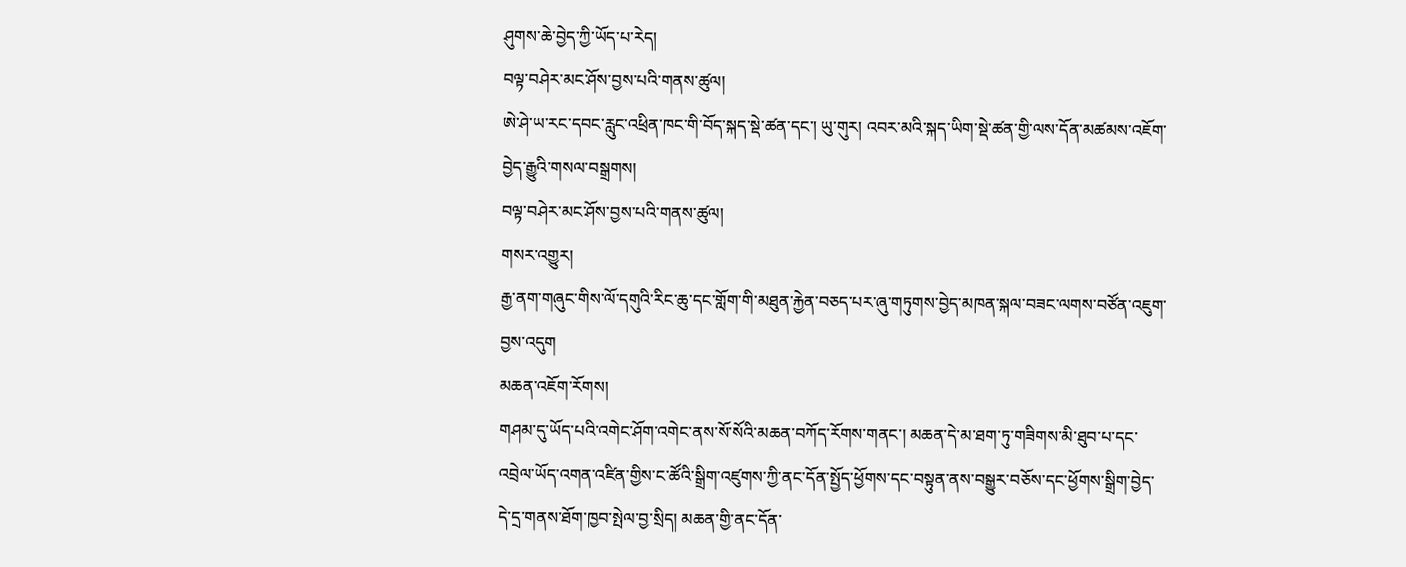ཤུགས་ཆེ་བྱེད་ཀྱི་ཡོད་པ་རེད།
བལྟ་བཤེར་མང་ཤོས་བྱས་པའི་གནས་ཚུལ།
ཨེ་ཤེ་ཡ་རང་དབང་རླུང་འཕྲིན་ཁང་གི་བོད་སྐད་སྡེ་ཚན་དང་། ཡུ་གུར། འབར་མའི་སྐད་ཡིག་སྡེ་ཚན་གྱི་ལས་དོན་མཚམས་འཇོག་བྱེད་རྒྱུའི་གསལ་བསྒྲགས།
བལྟ་བཤེར་མང་ཤོས་བྱས་པའི་གནས་ཚུལ།
གསར་འགྱུར།
རྒྱ་ནག་གཞུང་གིས་ལོ་དགུའི་རིང་ཆུ་དང་གློག་གི་མཐུན་རྐྱེན་བཅད་པར་ཞུ་གཏུགས་བྱེད་མཁན་སྐལ་བཟང་ལགས་བཙོན་འཇུག་བྱས་འདུག
མཆན་འཇོག་རོགས།
གཤམ་དུ་ཡོད་པའི་འགེང་ཤོག་འགེང་ནས་སོ་སོའི་མཆན་བཀོད་རོགས་གནང་། མཆན་དེ་མ་ཐག་ཏུ་གཟིགས་མི་ཐུབ་པ་དང་འབྲེལ་ཡོད་འགན་འཛིན་གྱིས་ང་ཚོའི་སྒྲིག་འཛུགས་ཀྱི་ནང་དོན་སྤྱོད་ཕྱོགས་དང་བསྟུན་ནས་བསྒྱུར་བཅོས་དང་ཕྱོགས་སྒྲིག་བྱེད་དེ་དྲ་གནས་ཐོག་ཁྱབ་སྤེལ་བྱ་སྲིད། མཆན་གྱི་ནང་དོན་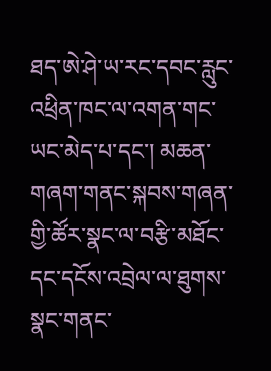ཐད་ཨེ་ཤེ་ཡ་རང་དབང་རླུང་འཕྲིན་ཁང་ལ་འགན་གང་ཡང་མེད་པ་དང་། མཆན་གཞག་གནང་སྐབས་གཞན་གྱི་ཚོར་སྣང་ལ་བརྩི་མཐོང་དང་དངོས་འབྲེལ་ལ་ཐུགས་སྣང་གནང་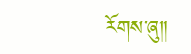རོགས་ཞུ༎